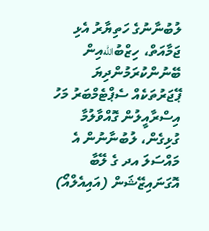ލުބުނާނުގެ ހަތިޔާރު އެޅި ޖަމާއަތް، ހިޒްބުاللهއިން ބޭނުންކުރަމުންދިޔަ ޕޭޖަރުތަކެއް ސެޕްޓެމްބަރު މަހު އިސްރާއީލުން ގޮއްވާލުމާ ގުޅިގެން، ލުބުނާނުން އެ މައްސަލަ އދ ގެ ލޭބާ އޮގަނައިޒޭޝަން (އައިއެލްއޯ)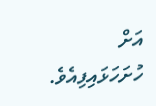އަށް ހުށަހަޅައިފިއެވެ.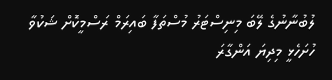ލުބުނާނުގެ ލޭބަ މިނިސްޓަރު މުސްތަފާ ބައިރަމް ރަސްމީކޮށް ޝަކުވާ ހުށަހެޅީ މިދިޔަ އަންގާރަ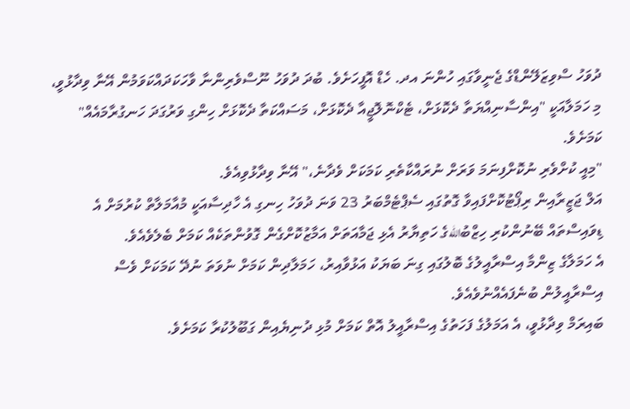ދުވަހު ސްވިޒަލޭންޑްގެ ޖެނީވާގައި ހުންނަ އދ. ހެޑް އޮފީހަށެވެ. ބުދަ ދުވަހު ނޫސްވެރިންނާ ވާހަކަދައްކަވަމުން އޭނާ ވިދާޅުވީ، މި ހަމަލާއަކީ "އިންސާނިއްޔަތާ ދެކޮޅަށް، ޓެކްނޮލޮޖީއާ ދެކޮޅަށް، މަސައްކަތާ ދެކޮޅަށް ހިންގި ވަރުގަދަ ހަނގުރާމައެއް" ކަމަށެވެ.
"މިއީ ކުށްވެރި ނުކޮށްފިނަމަ ވަރަށް ނުރައްކާތެރި ކަމަކަށް ވެދާނެ،" އޭނާ ވިދާޅުވިއެވެ.
އަލް ޖަޒީރާއިން ރިޕޯޓުކޮށްފައިވާ ގޮތުގައި ސެޕްޓެމްބަރު 23 ވަނަ ދުވަހު ހިނގި އެ ހާދިސާއަކީ މުއާމަލާތް ކުރުމަށް އެ ޑިވައިސްތައް ބޭނުންކުރި ހިޒްބުاللهގެ ހަތިޔާރު އެޅި ޖަމާއަތަށް އަމާޒުކޮށްގެން ގޮވުންތަކެއް ކަމަށް ބެލެވެއެވެ.
އެ ހަމަލާގެ ޒިންމާ އިސްރާއީލުގެ ބޮލުގައި ގިނަ ބަޔަކު އަޅުވާއިރު، ހަމަލާދިން ކަމަށް ނުވަތަ ނުދޭ ކަމަކަށް ވެސް އިސްރާއީލުން ބުނެފައެއްނުވެއެވެ.
ބައިރަމް ވިދާޅުވީ، އެ އަމަލުގެ ފަހަތުގެ އިސްރާއީލު އޮތް ކަމަށް މުޅި ދުނިޔެއިން ގަބޫލުކުރާ ކަމަށެވެ.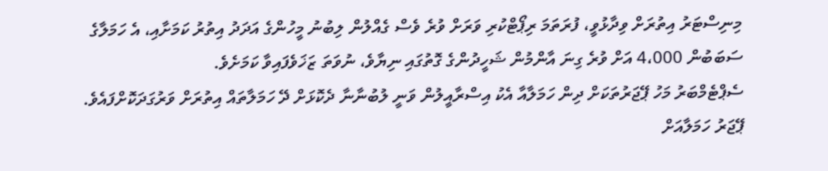މިނިސްޓަރު އިތުރަށް ވިދާޅުވީ، ފުރަތަމަ ރިޕޯޓްކުރި ވަރަށް ވުރެ ވެސް ގެއްލުން ލިބުނު މީހުންގެ އަދަދު އިތުރު ކަމަށާއި، އެ ހަމަލާގެ ސަބަބުން 4،000 އަށް ވުރެ ގިނަ އާންމުން ޝަހީދުންގެ ގޮތުގައި ނިޔާވެ، ނުވަތަ ޒަޚަވެފައިވާ ކަމަށެވެ.
ސެޕްޓެމްބަރު މަހު ޕޭޖަރުތަކަށް ދިން ހަމަލާއާ އެކު އިސްރާއީލުން ވަނީ ލުބުނާނާ ދެކޮޅަށް ދޭ ހަމަލާތައް އިތުރަށް ވަރުގަދަކޮށްފައެވެ.
ޕޭޖަރު ހަމަލާއަށް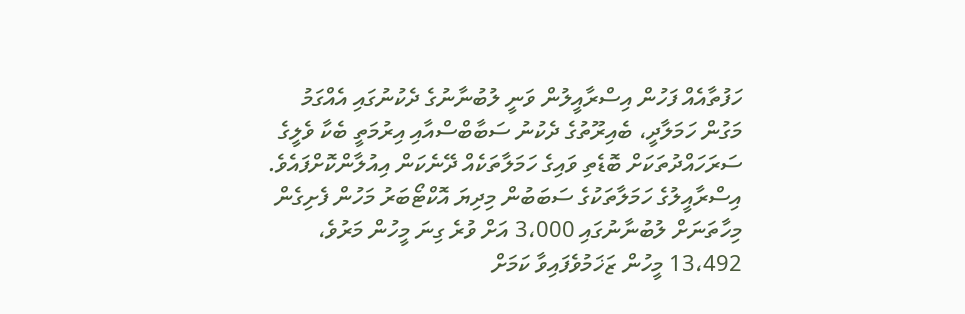ހަފުތާއެއް ފަހުން އިސްރާއީލުން ވަނީ ލުބުނާނުގެ ދެކުނުގައި އެއްގަމު މަގުން ހަމަލާދީ، ބެއިރޫތުގެ ދެކުނު ސަބާބްސްއާއި އިރުމަތީ ބެކާ ވެލީގެ ސަރަހައްދުތަކަށް ބޮޑެތި ވައިގެ ހަމަލާތަކެއް ދޭނެކަން އިއުލާންކޮށްފައެވެ.
އިސްރާއީލުގެ ހަމަލާތަކުގެ ސަބަބުން މިދިޔަ އޮކްޓޯބަރު މަހުން ފެށިގެން މިހާތަނަށް ލުބުނާނުގައި 3،000 އަށް ވުރެ ގިނަ މީހުން މަރުވެ، 13،492 މީހުން ޒަޚަމުވެފައިވާ ކަމަށް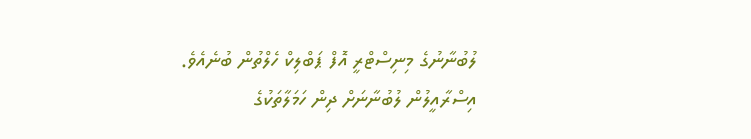ލުބުނާނުގެ މިނިސްޓްރީ އޮފް ޕަބްލިކް ހެލްތުން ބުނެއެވެ.
އިސްރާއީލުން ލުބުނާނަށް ދިން ހަމަލާތަކުގެ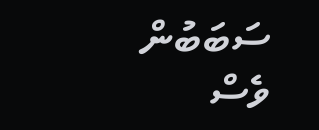ސަބަބުން ވެސް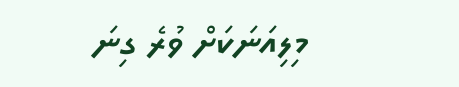މިލިއަނަކަށް ވުރެ ގިނަ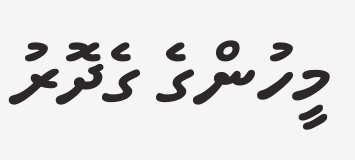މީހުންގެ ގެދޮރު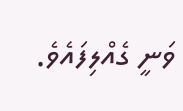ވަނީ ގެއްލިފައެވެ.